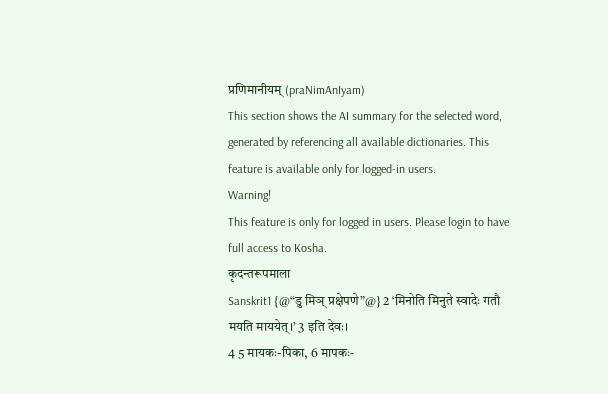प्रणिमानीयम् (praNimAnIyam)
This section shows the AI summary for the selected word, generated by referencing all available dictionaries. This feature is available only for logged-in users.
Warning!
This feature is only for logged in users. Please login to have full access to Kosha.
कृदन्तरूपमाला
Sanskrit1 {@“डु मिञ् प्रक्षेपणे”@} 2 ‘मिनोति मिनुते स्वादेः गतौ मयति माययेत्।’ 3 इति देवः।
4 5 मायकः-पिका, 6 मापकः-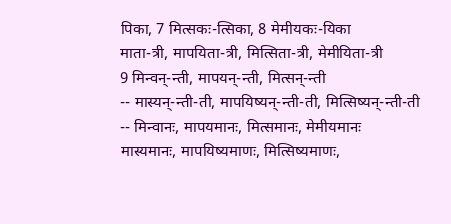पिका, 7 मित्सकः-त्सिका, 8 मेमीयकः-यिका
माता-त्री, मापयिता-त्री, मित्सिता-त्री, मेमीयिता-त्री
9 मिन्वन्-न्ती, मापयन्-न्ती, मित्सन्-न्ती
-- मास्यन्-न्ती-ती, मापयिष्यन्-न्ती-ती, मित्सिष्यन्-न्ती-ती
-- मिन्वानः, मापयमानः, मित्समानः, मेमीयमानः
मास्यमानः, मापयिष्यमाणः, मित्सिष्यमाणः,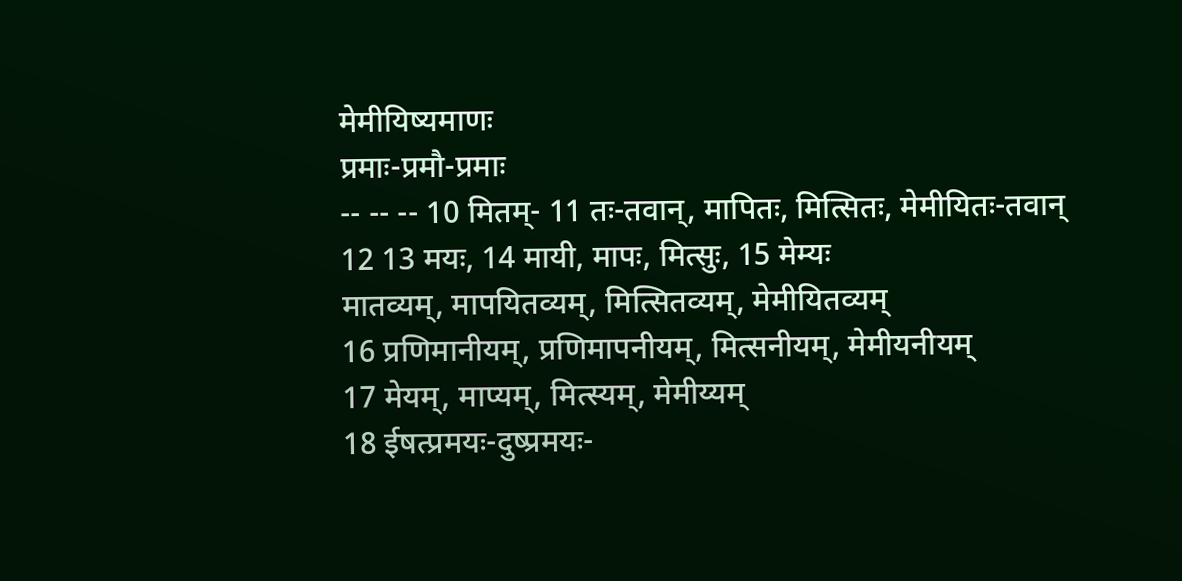मेमीयिष्यमाणः
प्रमाः-प्रमौ-प्रमाः
-- -- -- 10 मितम्- 11 तः-तवान्, मापितः, मित्सितः, मेमीयितः-तवान्
12 13 मयः, 14 मायी, मापः, मित्सुः, 15 मेम्यः
मातव्यम्, मापयितव्यम्, मित्सितव्यम्, मेमीयितव्यम्
16 प्रणिमानीयम्, प्रणिमापनीयम्, मित्सनीयम्, मेमीयनीयम्
17 मेयम्, माप्यम्, मित्स्यम्, मेमीय्यम्
18 ईषत्प्रमयः-दुष्प्रमयः-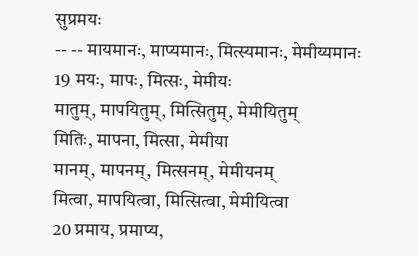सुप्रमयः
-- -- मायमानः, माप्यमानः, मित्स्यमानः, मेमीय्यमानः
19 मयः, मापः, मित्सः, मेमीयः
मातुम्, मापयितुम्, मित्सितुम्, मेमीयितुम्
मितिः, मापना, मित्सा, मेमीया
मानम्, मापनम्, मित्सनम्, मेमीयनम्
मित्वा, मापयित्वा, मित्सित्वा, मेमीयित्वा
20 प्रमाय, प्रमाप्य,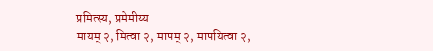प्रमित्स्य, प्रमेमीय्य
मायम् २, मित्वा २, मापम् २, मापयित्वा २,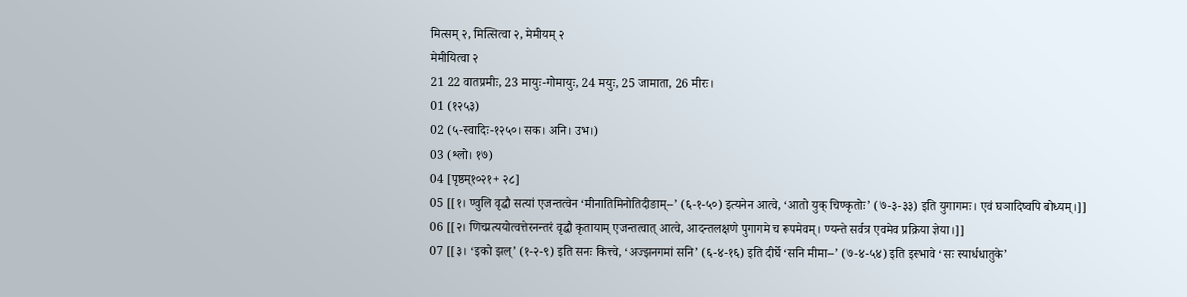मित्सम् २, मित्सित्वा २, मेमीयम् २
मेमीयित्वा २
21 22 वातप्रमीः, 23 मायुः-गोमायुः, 24 मयुः, 25 जामाता, 26 मीरः।
01 (१२५३)
02 (५-स्वादिः-१२५०। सक। अनि। उभ।)
03 (श्लो। १७)
04 [पृष्ठम्१०२१+ २८]
05 [[१। ण्वुलि वृद्धौ सत्यां एजन्तत्वेन ‘मीनातिमिनोतिदीङाम्--’ (६-१-५०) इत्यनेन आत्वे, ‘आतो युक् चिण्कृतोः’ (७-३-३३) इति युगागमः। एवं घञादिष्वपि बोध्यम्।]]
06 [[२। णिच्प्रत्ययोत्वत्तेरनन्तरं वृद्धौ कृतायाम् एजन्तत्वात् आत्वे, आदन्तलक्षणे पुगागमे च रूपमेवम्। ण्यन्ते सर्वत्र एवमेव प्रक्रिया ज्ञेया।]]
07 [[३। ‘इको झल्’ (१-२-९) इति सनः कित्त्वे, ‘अज्झनगमां सनि’ (६-४-१६) इति दीर्घे ‘सनि मीमा--’ (७-४-५४) इति इस्भावे ‘सः स्यार्धधातुके’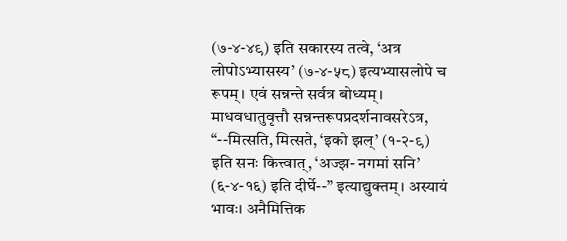(७-४-४९) इति सकारस्य तत्वे, ‘अत्र लोपोऽभ्यासस्य’ (७-४-५८) इत्यभ्यासलोपे च रूपम्। एवं सन्नन्ते सर्वत्र बोध्यम्। माधवधातुवृत्तौ सन्नन्तरूपप्रदर्शनावसरेऽत्र, “--मित्सति, मित्सते, ‘इको झल्’ (१-२-९) इति सनः कित्त्वात्, ‘अज्झ- नगमां सनि’ (६-४-१६) इति दीर्घे--” इत्याद्युक्तम्। अस्यायं भावः। अनैमित्तिक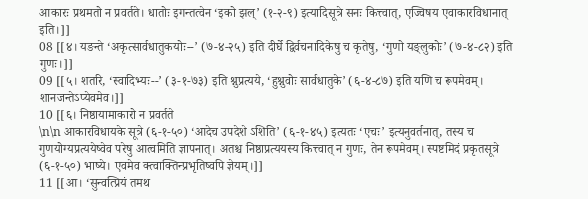आकारः प्रथमतो न प्रवर्तते। धातोः इगन्तत्वेन ‘इको झल्’ (१-२-९) इत्यादिसूत्रे सनः कित्त्वात्, एज्विषय एवाकारविधानात् इति।]]
08 [[४। यङन्ते ‘अकृत्सार्वधातुकयोः--’ (७-४-२५) इति दीर्घे द्विर्वचनादिकेषु च कृतेषु, ‘गुणो यङ्लुकोः’ (७-४-८२) इति गुणः।]]
09 [[५। शतरि, ‘स्वादिभ्यः--’ (३-१-७३) इति श्नुप्रत्यये, ‘हुश्नुवोः सार्वधातुके’ (६-४-८७) इति यणि च रूपमेवम्। शानजन्तेऽप्येवमेव।]]
10 [[६। निष्ठायामाकारो न प्रवर्तते
\n\n आकारविधायके सूत्रे (६-१-५०) ‘आदेच उपदेशे ऽशिति’ (६-१-४५) इत्यतः ‘एचः’ इत्यनुवर्तनात्, तस्य च गुणयोग्यप्रत्ययेष्वेव परेषु आत्वमिति ज्ञापनात्। अतश्च निष्ठाप्रत्ययस्य कित्त्वात् न गुणः, तेन रूपमेवम्। स्पष्टमिदं प्रकृतसूत्रे (६-१-५०) भाष्ये। एवमेव क्त्वाक्तिन्प्रभृतिष्वपि ज्ञेयम्।]]
11 [[आ। ‘सुन्वत्प्रियं तमथ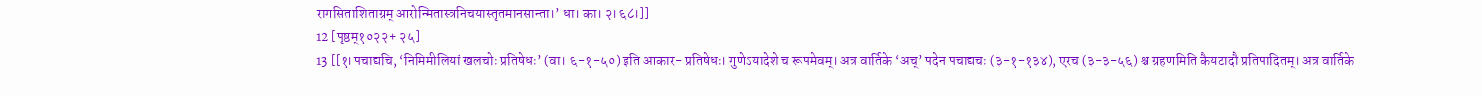रागसिताशिताग्रम् आरोन्मितास्त्रनिचयास्तृतमानसान्ता।’ धा। का। २। ६८।]]
12 [पृष्ठम्१०२२+ २५]
13 [[१। पचाद्यचि, ‘निमिमीलियां खलचोः प्रतिषेधः’ (वा। ६-१-५०) इति आकार- प्रतिषेधः। गुणेऽयादेशे च रूपमेवम्। अत्र वार्तिके ‘अच्’ पदेन पचाद्यचः (३-१-१३४), एरच (३-३-५६) श्च ग्रहणमिति कैयटादौ प्रतिपादितम्। अत्र वार्तिके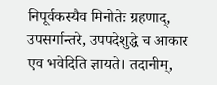निपूर्वकस्यैव मिनोतेः ग्रहणाद्, उपसर्गान्तरे, उपपदेशुद्धे च आकार एव भवेदिति ज्ञायते। तदानीम्,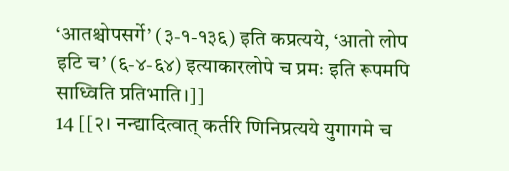‘आतश्चोपसर्गे’ (३-१-१३६) इति कप्रत्यये, ‘आतो लोप इटि च’ (६-४-६४) इत्याकारलोपे च प्रमः इति रूपमपि साध्विति प्रतिभाति।]]
14 [[२। नन्द्यादित्वात् कर्तरि णिनिप्रत्यये युगागमे च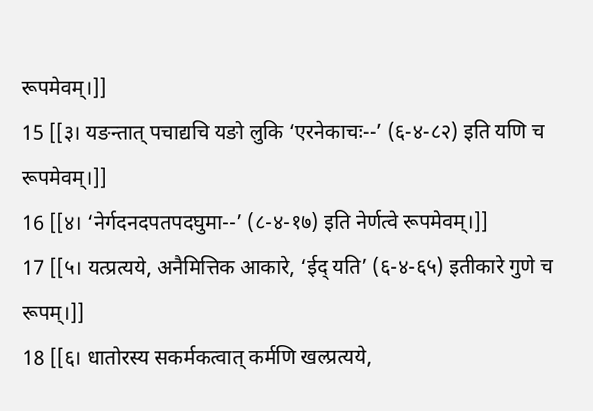रूपमेवम्।]]
15 [[३। यङन्तात् पचाद्यचि यङो लुकि ‘एरनेकाचः--’ (६-४-८२) इति यणि च रूपमेवम्।]]
16 [[४। ‘नेर्गदनदपतपदघुमा--’ (८-४-१७) इति नेर्णत्वे रूपमेवम्।]]
17 [[५। यत्प्रत्यये, अनैमित्तिक आकारे, ‘ईद् यति’ (६-४-६५) इतीकारे गुणे च रूपम्।]]
18 [[६। धातोरस्य सकर्मकत्वात् कर्मणि खल्प्रत्यये,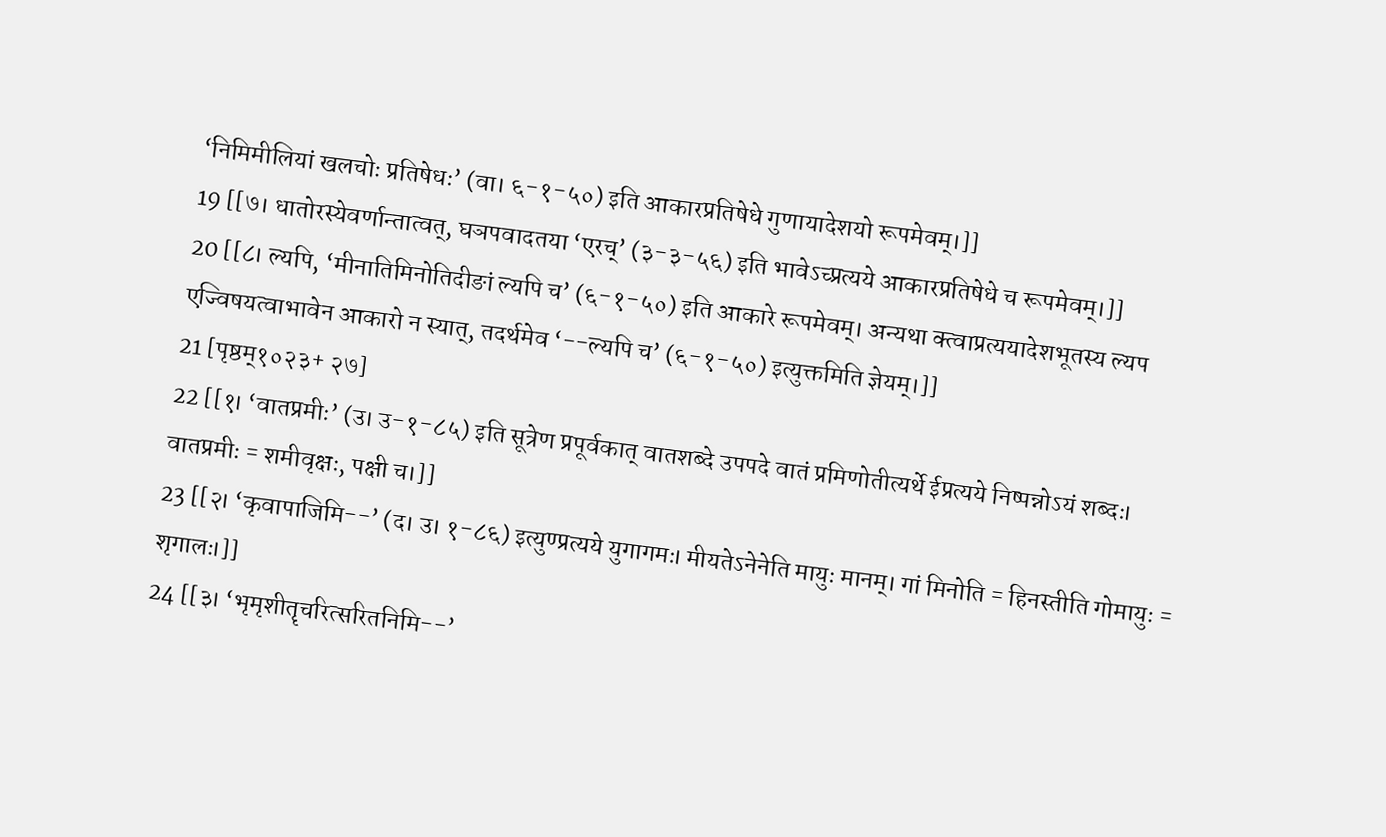‘निमिमीलियां खलचोः प्रतिषेधः’ (वा। ६-१-५०) इति आकारप्रतिषेधे गुणायादेशयो रूपमेवम्।]]
19 [[७। धातोरस्येवर्णान्तात्वत्, घञपवादतया ‘एरच्’ (३-३-५६) इति भावेऽच्प्रत्यये आकारप्रतिषेधे च रूपमेवम्।]]
20 [[८। ल्यपि, ‘मीनातिमिनोतिदीङां ल्यपि च’ (६-१-५०) इति आकारे रूपमेवम्। अन्यथा क्त्वाप्रत्ययादेशभूतस्य ल्यप एज्विषयत्वाभावेन आकारो न स्यात्, तदर्थमेव ‘--ल्यपि च’ (६-१-५०) इत्युक्तमिति ज्ञेयम्।]]
21 [पृष्ठम्१०२३+ २७]
22 [[१। ‘वातप्रमीः’ (उ। उ-१-८५) इति सूत्रेण प्रपूर्वकात् वातशब्दे उपपदे वातं प्रमिणोतीत्यर्थे ईप्रत्यये निष्पन्नोऽयं शब्दः। वातप्रमीः = शमीवृक्षः, पक्षी च।]]
23 [[२। ‘कृवापाजिमि--’ (द। उ। १-८६) इत्युण्प्रत्यये युगागमः। मीयतेऽनेनेति मायुः मानम्। गां मिनोति = हिनस्तीति गोमायुः = शृगालः।]]
24 [[३। ‘भृमृशीतॄचरित्सरितनिमि--’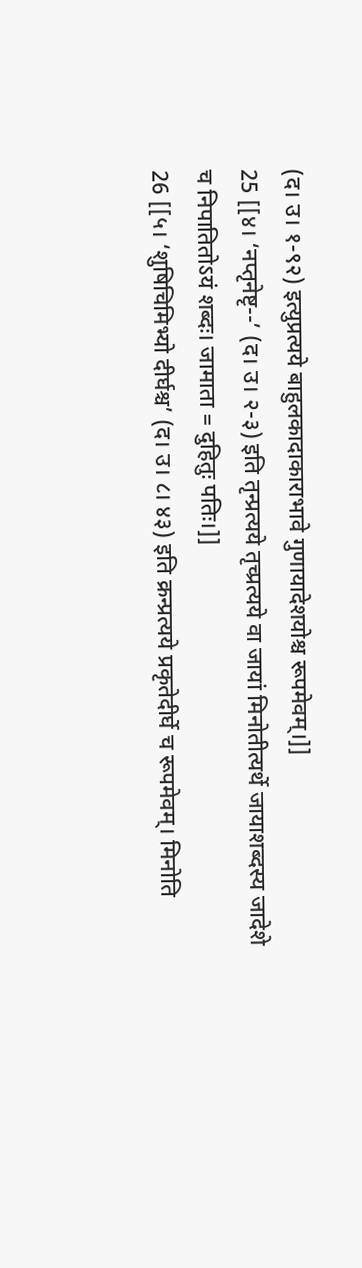(द। उ। १-९२) इत्युप्रत्यये बाहुलकादाकाराभावे गुणायादेशयोश्च रूपमेवम्।]]
25 [[४। ‘नप्तृनेष्टृ--’ (द। उ। २-३) इति तृन्प्रत्यये तृच्प्रत्यये वा जायां मिनोतीत्यर्थे जायाशब्दस्य जादेशे च निपातितोऽयं शब्दः। जामाता = दुहितुः पतिः।]]
26 [[५। ‘शुषिचिमिभ्यो दीर्घश्च’ (द। उ। ८। ४३) इति क्रन्प्रत्यये प्रकृतेदीर्घे च रूपमेवम्। मिनोति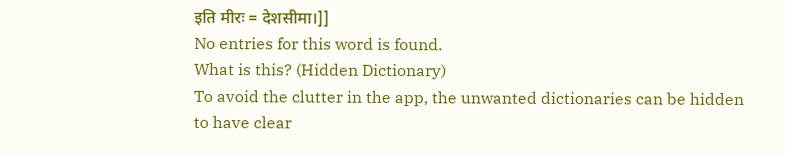इति मीरः = देशसीमा।]]
No entries for this word is found.
What is this? (Hidden Dictionary)
To avoid the clutter in the app, the unwanted dictionaries can be hidden to have clear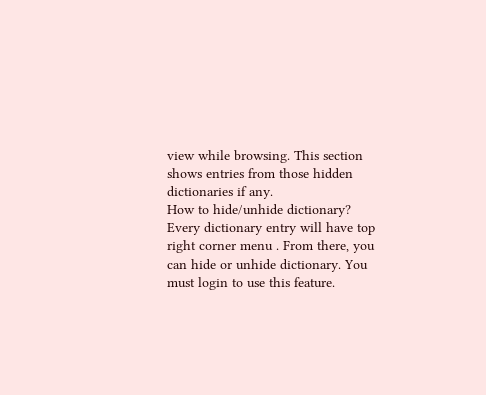view while browsing. This section shows entries from those hidden dictionaries if any.
How to hide/unhide dictionary?
Every dictionary entry will have top right corner menu . From there, you can hide or unhide dictionary. You must login to use this feature.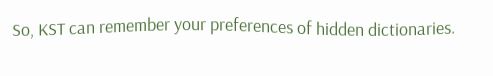So, KST can remember your preferences of hidden dictionaries.